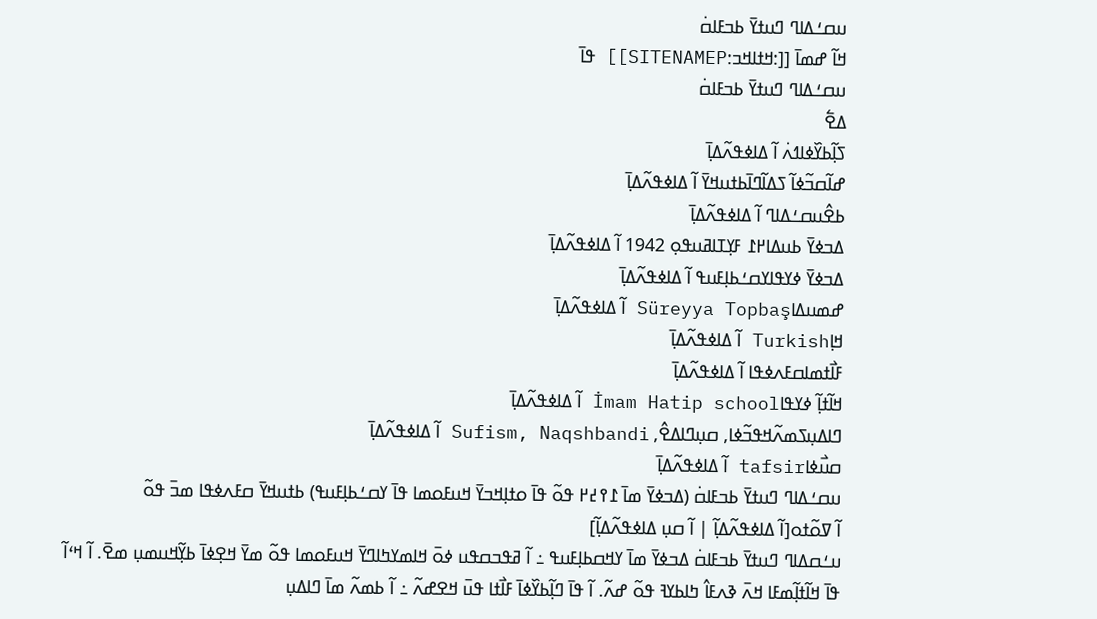ߎߛߑߡߊߣ ߣߎߙߌ߫ ߕߏߓߊߛ߭
ߞߊ߬ ߝߘߊ߫ [[:ߞߙߊߞߏ:SITENAMEP]] ߟߊ߫
ߎߛߑߡߊߣ ߣߎߙߌ߫ ߕߏߓߊߛ߭
ߡߐ߱
ߖߊ߲߬ߕߌ߰ߦߊߗߍ߭ ߊ߬ ߡߊߦߟߍ߬ߡߊ߲߫
ߝߊ߬ߛߏ߬ߦߊ߬ ߖߡߊ߬ߣߊ߫ߕߙߎߞߌ߫ ߊ߬ ߡߊߦߟߍ߬ߡߊ߲߫
ߕߐ߮ߎߛߑߡߊߣ ߊ߬ ߡߊߦߟߍ߬ߡߊ߲߫
ߡߏߦߌ߫ ߕߎߡߊ߂߁ ߓߌ߲ߠߊߥߎߟߋ߲ 1942 ߊ߬ ߡߊߦߟߍ߬ߡߊ߲߫
ߡߏߦߌ߫ ߦߌߟߊߌߛߑߕߊ߲ߓߎߟ ߊ߬ ߡߊߦߟߍ߬ߡߊ߲߫
ߝߘߎߡߊSüreyya Topbaş ߊ߬ ߡߊߦߟߍ߬ߡߊ߲߫
ߞߊ߲Turkish ߊ߬ ߡߊߦߟߍ߬ߡߊ߲߫
ߓߊ߯ߙߘߊߛߓߍߦߟߊ ߊ߬ ߡߊߦߟߍ߬ߡߊ߲߫
ߞߊ߬ߙߊ߲߬ ߦߌߟߊİmam Hatip school ߊ߬ ߡߊߦߟߍ߬ߡߊ߲߫
ߣߊߡߎ߲ߖߘߍ߬ߞߟߏ߬ߦߊ, ߛߎ߲ߣߊߡߐ߮, Sufism, Naqshbandi ߊ߬ ߡߊߦߟߍ߬ߡߊ߲߫
ߛߎ߯ߦߊtafsir ߊ߬ ߡߊߦߟߍ߬ߡߊ߲߫
ߎߛߑߡߊߣ ߣߎߙߌ߫ ߕߏߓߊߛ߭ (ߡߏߦߌ߫ ߘߊ߫ ߁߉߄߂ ߟߋ߬ ߟߊ߫ ߋߙߊ߲ߞߏߌ߫ ߞߎߓߋߘߊ ߟߊ߫ ߌߛߑߕߊ߲ߓߎߟ) ߕߙߎߞߌ߫ ߛߓߍߦߟߊ ߘߏ߫ ߟߋ߬
ߊ߬ ߜߋ߬ߙߋ[ߊ߬ ߡߊߦߟߍ߬ߡߊ߲߬ | ߊ߬ ߛߎ߲ ߡߊߦߟߍ߬ߡߊ߲߬]
ߎߑߛߡߊߣ ߣߎߙߌ߫ ߕߏߓߊߛ߭ ߡߏߦߌ߫ ߘߊ߫ ߌߞߛߕߊ߲ߓߎߟ ߸ ߊ߬ ߥߟߏߛߟߎ ߦߋ߫ ߞߊߘߌߤߊߣߌ߫ ߞߎߓߋߘߊ ߟߋ߬ ߘߌ߫ ߞߐ߲ߦߊ߫ ߕߌ߲߬ߞߎߘߎ߲ ߘߐ߫. ߊ߬ ߞߵߊ߬ ߟߊ߫ ߞߊ߬ߙߊ߲߬ߘߓߊ ߞߍ߫ ߢߍߓߊ߮ ߤߊߕߌߔ ߟߋ߬ ߝߍ߬. ߊ߬ ߟߊ߫ ߣߊ߲߬ߕߌ߰ߦߊ߫ ߓߊ߯ߙߊ ߟߎ߫ ߞߐߝߍ߬ ߸ ߊ߬ ߕߘߍ߬ ߘߊ߫ ߣߊߡߎ߲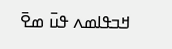ߞߏߟߊߘߍ ߟߎ߫ ߘߐ߫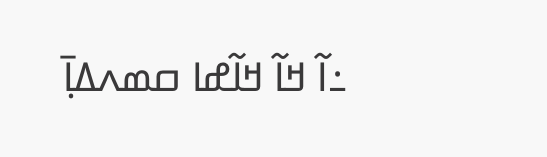߸ߊ߬ ߞߊ߬ ߞߊ߬ߝߊ ߛߘߍߡߊ߲߫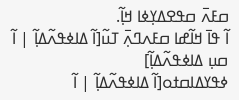ߛߓߍ߫ ߛߟߐߡߌ߲ߦߊ ߞߊ߲߬.
ߊ߬ ߟߊ߫ ߞߊ߬ߝߊ ߛߓߍߣߍ߲߫ ߠߎ߬[ߊ߬ ߡߊߦߟߍ߬ߡߊ߲߬ | ߊ߬ ߛߎ߲ ߡߊߦߟߍ߬ߡߊ߲߬]
ߦߟߌߡߊߛߙߋ[ߊ߬ ߡߊߦߟߍ߬ߡߊ߲߬ | ߊ߬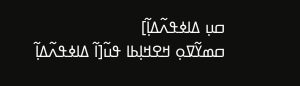ߛߎ߲ ߡߊߦߟߍ߬ߡߊ߲߬]
ߛߘߌ߬ߜߋ߲ ߞߐߞߊ߲ߕߊ ߟߎ߬[ߊ߬ ߡߊߦߟߍ߬ߡߊ߲߬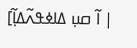| ߊ߬ ߛߎ߲ ߡߊߦߟߍ߬ߡߊ߲߬]